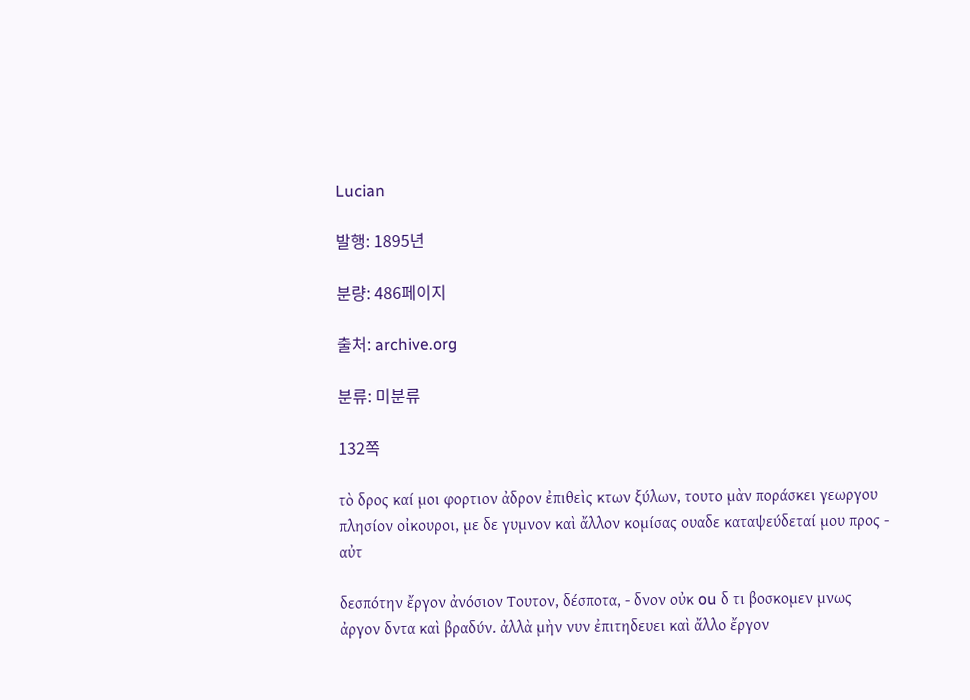Lucian

발행: 1895년

분량: 486페이지

출처: archive.org

분류: 미분류

132쪽

τὸ δρος καί μοι φορτιον ἀδρον ἐπιθεὶς κτων ξύλων, τουτο μὰν ποράσκει γεωργου πλησίον οἰκουροι, με δε γυμνον καὶ ἄλλον κομίσας ουαδε καταψεύδεταί μου προς - αὐτ

δεσπότην ἔργον ἀνόσιον Τουτον, δέσποτα, - δνον οὐκ ou δ τι βοσκομεν μνως ἀργον δντα καὶ βραδύν. ἀλλὰ μὴν νυν ἐπιτηδευει καὶ ἄλλο ἔργον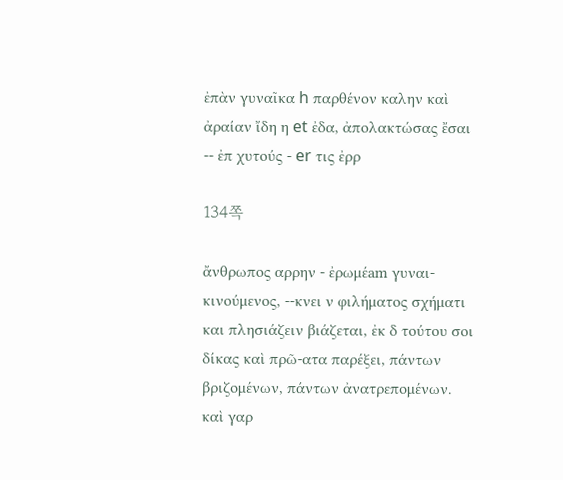ἐπὰν γυναῖκα h παρθένον καλην καὶ ἀραίαν ἴδη η et ἐδα, ἀπολακτώσας ἔσαι -- ἐπ χυτούς - er τις ἐρρ

134쪽

ἄνθρωπος αρρην - ἐρωμέam γυναι- κινούμενος, --κνει ν φιλήματος σχήματι και πλησιάζειν βιάζεται, ἐκ δ τούτου σοι δίκας καὶ πρῶ-ατα παρέξει, πάντων βριζομένων, πάντων ἀνατρεπομένων. καὶ γαρ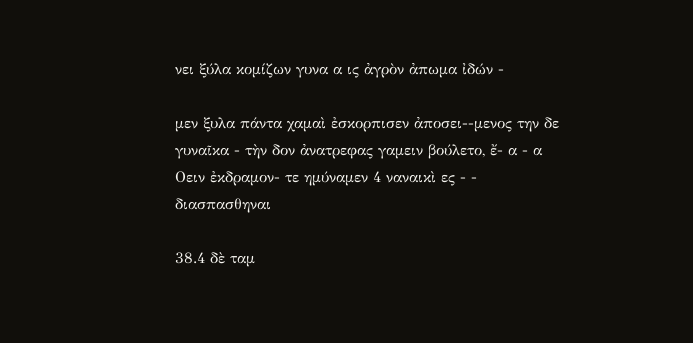νει ξύλα κομίζων γυνα α ις ἀγρὸν ἀπωμα ἰδών -

μεν ξυλα πάντα χαμαὶ ἐσκορπισεν ἀποσει--μενος την δε γυναῖκα - τὴν δον ἀνατρεφας γαμειν βούλετο, ἔ- α - α Οειν ἐκδραμον- τε ημύναμεν 4 ναναικὶ ες - - διασπασθηναι

38.4 δὲ ταμ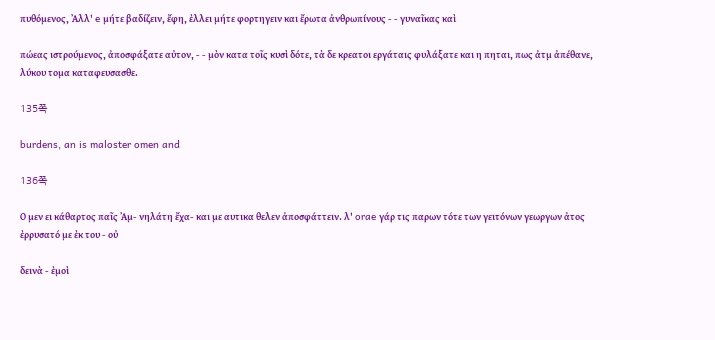πυθόμενος, Ἀλλ' e μήτε βαδίζειν, ἔφη, ἐλλει μήτε φορτηγειν και ἔρωτα ἀνθρωπίνους - - γυναῖκας καὶ

πώεας ιστρούμενος, ἀποσφάξατε αὐτον, - - μὸν κατα τοῖς κυσὶ δότε, τὰ δε κρεατοι εργάταις φυλάξατε και η πηται, πως ἀτμ ἀπέθανε, λύκου τομα καταφευσασθε.

135쪽

burdens, an is maloster omen and

136쪽

Ο μεν ει κάθαρτος παῖς Ἀμ- νηλάτη ἔχα- και με αυτικα θελεν ἀποσφάττειν. λ' orae γάρ τις παρων τότε των γειτόνων γεωργων ἀτος ἐρρυσατό με ἐκ του - οὐ

δεινὰ - ἐμοὶ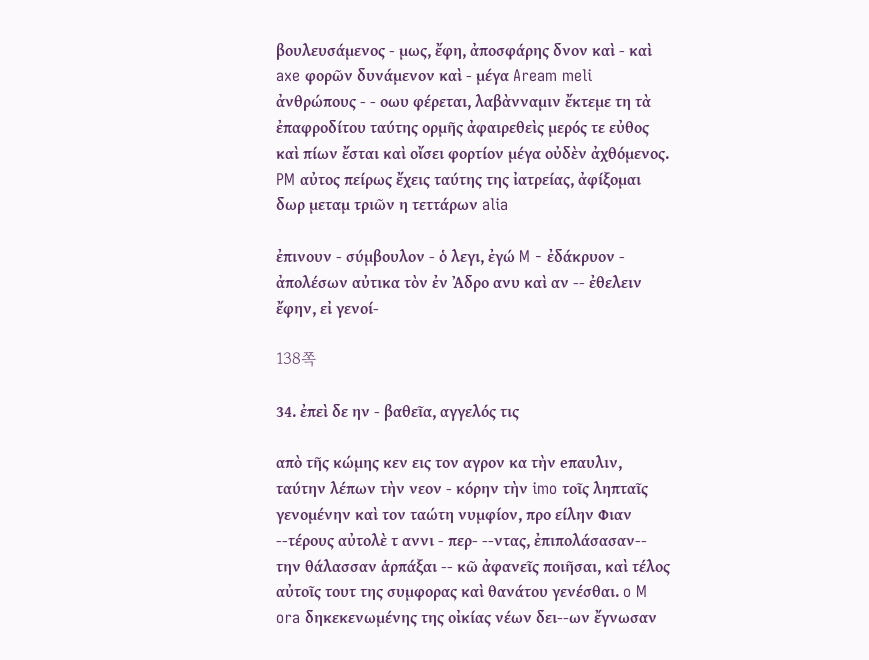βουλευσάμενος - μως, ἔφη, ἀποσφάρης δνον καὶ - καὶ axe φορῶν δυνάμενον καὶ - μέγα Aream meli ἀνθρώπους - - οωυ φέρεται, λαβὰνναμιν ἔκτεμε τη τὰ ἐπαφροδίτου ταύτης ορμῆς ἀφαιρεθεὶς μερός τε εὐθος καὶ πίων ἔσται καὶ οἴσει φορτίον μέγα οὐδὲν ἀχθόμενος. PM αὐτος πείρως ἔχεις ταύτης της ἰατρείας, ἀφίξομαι δωρ μεταμ τριῶν η τεττάρων alia

ἐπινουν - σύμβουλον - ὁ λεγι, ἐγώ M - ἐδάκρυον - ἀπολέσων αὐτικα τὸν ἐν Ἀδρο ανυ καὶ αν -- ἐθελειν ἔφην, εἰ γενοί-

138쪽

34. ἐπεὶ δε ην - βαθεῖα, αγγελός τις

απὸ τῆς κώμης κεν εις τον αγρον κα τὴν eπαυλιν, ταύτην λέπων τὴν νεον - κόρην τὴν imo τοῖς ληπταῖς γενομένην καὶ τον ταώτη νυμφίον, προ είλην Φιαν --τέρους αὐτολὲ τ αννι - περ- --ντας, ἐπιπολάσασαν-- την θάλασσαν ἁρπάξαι -- κῶ ἀφανεῖς ποιῆσαι, καὶ τέλος αὐτοῖς τουτ της συμφορας καὶ θανάτου γενέσθαι. o M ora δηκεκενωμένης της οἰκίας νέων δει--ων ἔγνωσαν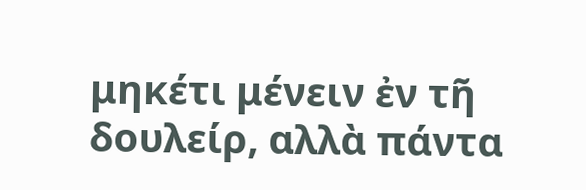μηκέτι μένειν ἐν τῆ δουλείρ, αλλὰ πάντα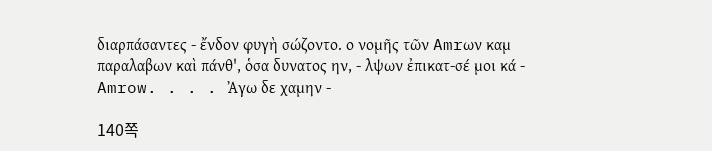διαρπάσαντες - ἔνδον φυγὴ σώζοντο. ο νομῆς τῶν Amrων καμ παραλαβων καὶ πάνθ', ὁσα δυνατος ην, - λψων ἐπικατ-σέ μοι κά - Amrow. . . . Ἀγω δε χαμην -

140쪽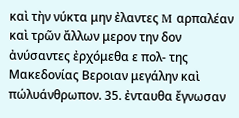καὶ τὴν νύκτα μην ἐλαντες M αρπαλέαν καὶ τρῶν ἄλλων μερον την δον ἀνύσαντες ἐρχόμεθα ε πολ- της Μακεδονίας Βεροιαν μεγάλην καὶ πώλυάνθρωπον. 35. ἐνταυθα ἔγνωσαν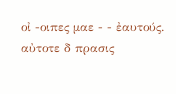οἰ -οιπες μαε - - ἐαυτούς. αὐτοτε δ πρασις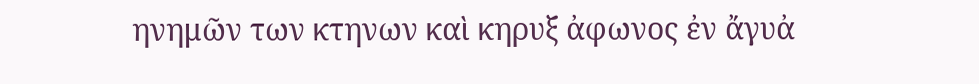ηνημῶν των κτηνων καὶ κηρυξ ἀφωνος ἐν ἄγυἀ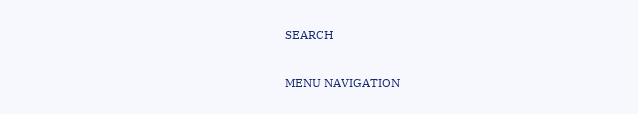SEARCH

MENU NAVIGATION